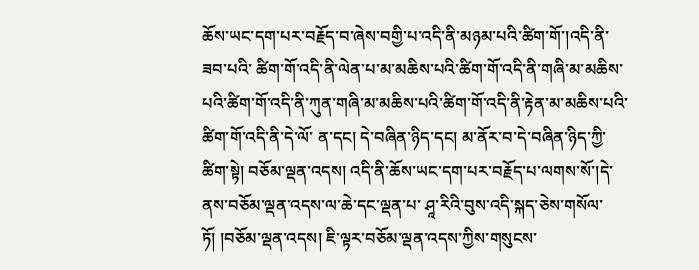ཆོས་ཡང་དག་པར་བརྗོད་བ་ཞེས་བགྱི་པ་འདི་ནི་མཉམ་པའི་ཚིག་གོ་།འདི་ནི་ཟབ་པའི་ ཚིག་གོ་འདི་ནི་ལེན་པ་མ་མཆིས་པའི་ཚིག་གོ་འདི་ནི་གཞི་མ་མཆིས་པའི་ཚིག་གོ་འདི་ནི་ཀུན་གཞི་མ་མཆིས་པའི་ཚིག་གོ་འདི་ནི་རྟེན་མ་མཆིས་པའི་ཚིག་གོ་འདི་ནི་དེ་ལོ་ ན་དང། དེ་བཞིན་ཉིད་དང། མ་ནོར་བ་དེ་བཞིན་ཉིད་ཀྱི་ཚིག་སྟེ། བཅོམ་ལྡན་འདས། འདི་ནི་ཆོས་ཡང་དག་པར་བརྗོད་པ་ལགས་སོ་།དེ་ནས་བཅོམ་ལྡན་འདས་ལ་ཆེ་དང་ལྡན་པ་ ཤཱ་རིའི་བུས་འདི་སྐད་ཅེས་གསོལ་ཏོ། །བཅོམ་ལྡན་འདས། ཇི་ལྟར་བཅོམ་ལྡན་འདས་ཀྱིས་གསུངས་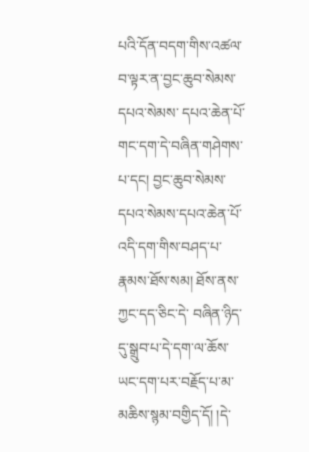པའི་དོན་བདག་གིས་འཚལ་བ་ལྟར་ན་བྱང་ཆུབ་སེམས་དཔའ་སེམས་ དཔའ་ཆེན་པོ་གང་དག་དེ་བཞིན་གཤེགས་པ་དང། བྱང་ཆུབ་སེམས་དཔའ་སེམས་དཔའ་ཆེན་པོ་འདི་དག་གིས་བཤད་པ་རྣམས་ཐོས་སམ། ཐོས་ནས་ཀྱང་དད་ཅིང་དེ་ བཞིན་ཉིད་དུ་སྒྲུབ་པ་དེ་དག་ལ་ཆོས་ཡང་དག་པར་བརྗོད་པ་མ་མཆིས་སྙམ་བགྱིད་དོ། །དེ་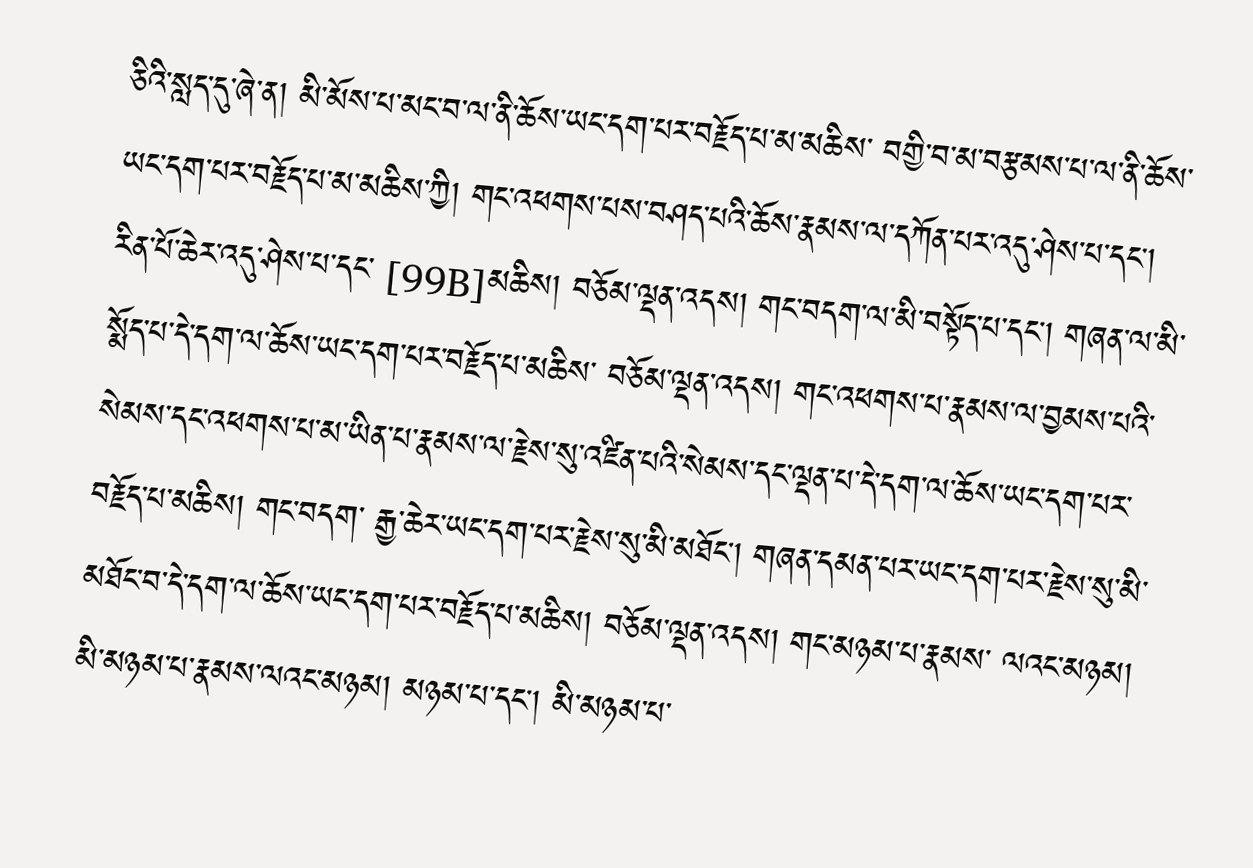ཅིའི་སླད་དུ་ཞེ་ན། མི་མོས་པ་མང་བ་ལ་ནི་ཆོས་ཡང་དག་པར་བརྗོད་པ་མ་མཆིས་ བགྱི་བ་མ་བརྩམས་པ་ལ་ནི་ཆོས་ཡང་དག་པར་བརྗོད་པ་མ་མཆིས་ཀྱི། གང་འཕགས་པས་བཤད་པའི་ཆོས་རྣམས་ལ་དཀོན་པར་འདུ་ཤེས་པ་དང། རིན་པོ་ཆེར་འདུ་ཤེས་པ་དང་ [99B]མཆིས། བཅོམ་ལྡན་འདས། གང་བདག་ལ་མི་བསྟོད་པ་དང། གཞན་ལ་མི་སྨོད་པ་དེ་དག་ལ་ཆོས་ཡང་དག་པར་བརྗོད་པ་མཆིས་ བཅོམ་ལྡན་འདས། གང་འཕགས་པ་རྣམས་ལ་བྱམས་པའི་སེམས་དང་འཕགས་པ་མ་ཡིན་པ་རྣམས་ལ་རྗེས་སུ་འཛིན་པའི་སེམས་དང་ལྡན་པ་དེ་དག་ལ་ཆོས་ཡང་དག་པར་བརྗོད་པ་མཆིས། གང་བདག་ རྒྱ་ཆེར་ཡང་དག་པར་རྗེས་སུ་མི་མཐོང། གཞན་དམན་པར་ཡང་དག་པར་རྗེས་སུ་མི་མཐོང་བ་དེ་དག་ལ་ཆོས་ཡང་དག་པར་བརྗོད་པ་མཆིས། བཅོམ་ལྡན་འདས། གང་མཉམ་པ་རྣམས་ ལའང་མཉམ། མི་མཉམ་པ་རྣམས་ལའང་མཉམ། མཉམ་པ་དང། མི་མཉམ་པ་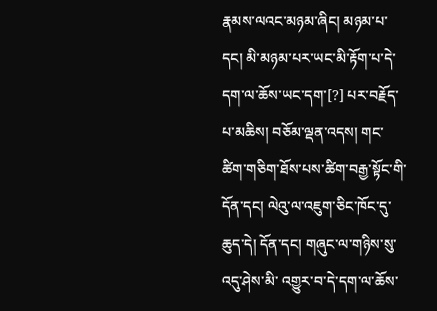རྣམས་ལའང་མཉམ་ཞིང། མཉམ་པ་དང། མི་མཉམ་པར་ཡང་མི་རྟོག་པ་དེ་དག་ལ་ཆོས་ཡང་དག་[?] པར་བརྗོད་པ་མཆིས། བཅོམ་ལྡན་འདས། གང་ཚིག་གཅིག་ཐོས་པས་ཚིག་བརྒྱ་སྟོང་གི་དོན་དང། ལེའུ་ལ་འཇུག་ཅིང་ཁོང་དུ་ཆུད་དེ། དོན་དང། གཞུང་ལ་གཉིས་སུ་འདུ་ཤེས་མི་ འགྱུར་བ་དེ་དག་ལ་ཆོས་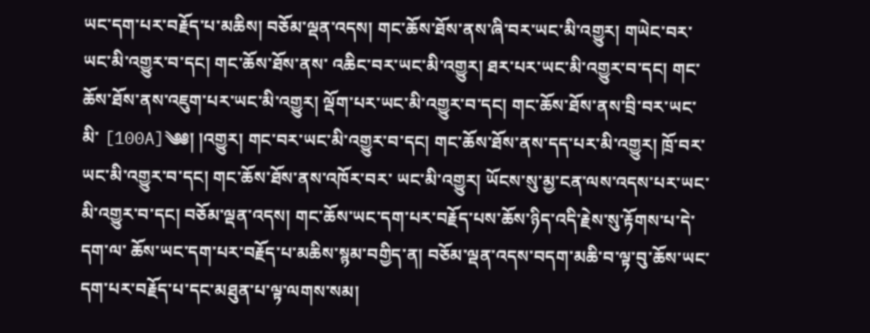ཡང་དག་པར་བརྗོད་པ་མཆིས། བཅོམ་ལྡན་འདས། གང་ཆོས་ཐོས་ནས་ཞི་བར་ཡང་མི་འགྱུར། གཡེང་བར་ཡང་མི་འགྱུར་བ་དང། གང་ཆོས་ཐོས་ནས་ འཆིང་བར་ཡང་མི་འགྱུར། ཐར་པར་ཡང་མི་འགྱུར་བ་དང། གང་ཆོས་ཐོས་ནས་འཇུག་པར་ཡང་མི་འགྱུར། ལྡོག་པར་ཡང་མི་འགྱུར་བ་དང། གང་ཆོས་ཐོས་ནས་བྲི་བར་ཡང་མི་ [100A]༄༅། །འགྱུར། གང་བར་ཡང་མི་འགྱུར་བ་དང། གང་ཆོས་ཐོས་ནས་དད་པར་མི་འགྱུར། ཁྲོ་བར་ཡང་མི་འགྱུར་བ་དང། གང་ཆོས་ཐོས་ནས་འཁོར་བར་ ཡང་མི་འགྱུར། ཡོངས་སུ་མྱ་ངན་ལས་འདས་པར་ཡང་མི་འགྱུར་བ་དང། བཅོམ་ལྡན་འདས། གང་ཆོས་ཡང་དག་པར་བརྗོད་པས་ཆོས་ཉིད་འདི་རྗེས་སུ་རྟོགས་པ་དེ་དག་ལ་ ཆོས་ཡང་དག་པར་བརྗོད་པ་མཆིས་སྙམ་བགྱིད་ན། བཅོམ་ལྡན་འདས་བདག་མཆི་བ་ལྟ་བུ་ཆོས་ཡང་དག་པར་བརྗོད་པ་དང་མཐུན་པ་ལྟ་ལགས་སམ།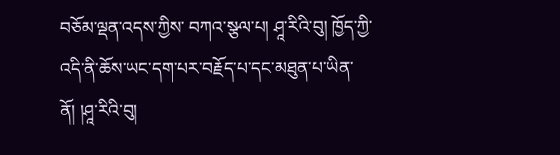བཅོམ་ལྡན་འདས་ཀྱིས་ བཀའ་སྩལ་པ། ཤཱ་རིའི་བུ། ཁྱོད་ཀྱི་འདི་ནི་ཆོས་ཡང་དག་པར་བརྗོད་པ་དང་མཐུན་པ་ཡིན་ནོ། །ཤཱ་རིའི་བུ།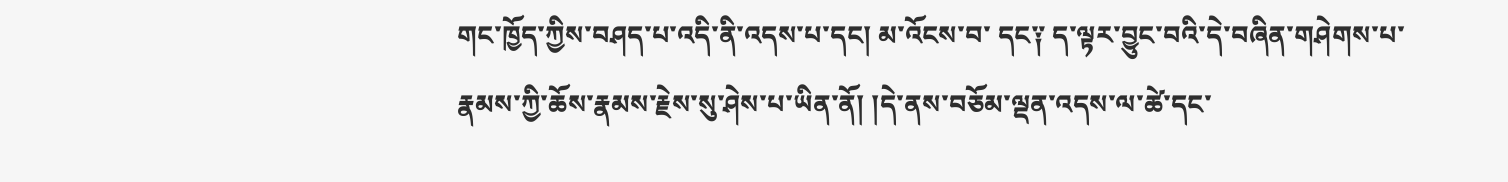གང་ཁྱོད་ཀྱིས་བཤད་པ་འདི་ནི་འདས་པ་དང། མ་འོངས་བ་ དང༑ ད་ལྟར་བྱུང་བའི་དེ་བཞིན་གཤེགས་པ་རྣམས་ཀྱི་ཆོས་རྣམས་རྗེས་སུ་ཤེས་པ་ཡིན་ནོ། །དེ་ནས་བཅོམ་ལྡན་འདས་ལ་ཚེ་དང་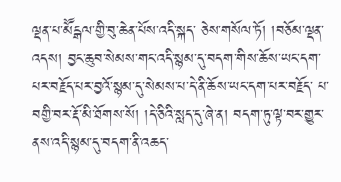ལྡན་པ་མཽངྒལ་གྱི་བུ་ཆེན་པོས་འདི་སྐད་ ཅེས་གསོལ་ཏོ། །བཅོམ་ལྡན་འདས། བྱང་ཆུབ་སེམས་གང་འདི་སྙམ་དུ་བདག་གིས་ཆོས་ཡང་དག་པར་བརྗོད་པར་བྱའོ་སྙམ་དུ་སེམས་པ་དེ་ནི་ཆོས་ཡང་དག་པར་བརྗོད་ པ་བགྱི་བར་རྡོ་མི་ཐོགས་སོ། །དེ་ཅིའི་སླད་དུ་ཞེ་ན། བདག་ཏུ་ལྟ་བར་གྱུར་ནས་འདི་སྙམ་དུ་བདག་ནི་འཆད་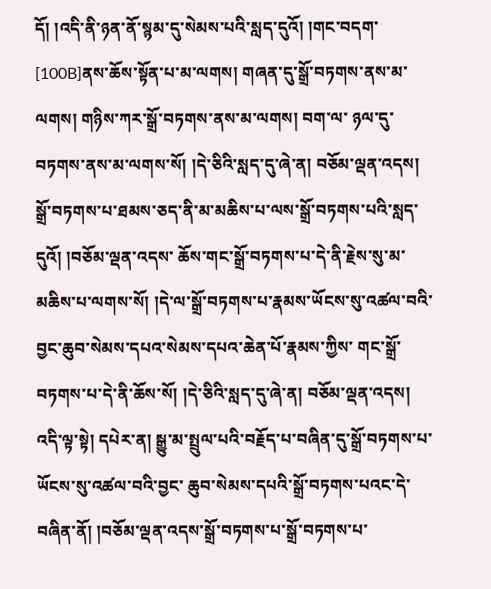དོ། །འདི་ནི་ཉན་ནོ་སྙམ་དུ་སེམས་པའི་སླད་དུའོ། །གང་བདག་ [100B]ནས་ཆོས་སྟོན་པ་མ་ལགས། གཞན་དུ་སྒྲོ་བཏགས་ནས་མ་ལགས། གཉིས་ཀར་སྒྲོ་བཏགས་ནས་མ་ལགས། བག་ལ་ ཉལ་དུ་བཏགས་ནས་མ་ལགས་སོ། །དེ་ཅིའི་སླད་དུ་ཞེ་ན། བཅོམ་ལྡན་འདས། སྒྲོ་བཏགས་པ་ཐམས་ཅད་ནི་མ་མཆིས་པ་ལས་སྒྲོ་བཏགས་པའི་སླད་དུའོ། །བཅོམ་ལྡན་འདས་ ཆོས་གང་སྒྲོ་བཏགས་པ་དེ་ནི་རྗེས་སུ་མ་མཆིས་པ་ལགས་སོ། །དེ་ལ་སྒྲོ་བཏགས་པ་རྣམས་ཡོངས་སུ་འཚལ་བའི་བྱང་ཆུབ་སེམས་དཔའ་སེམས་དཔའ་ཆེན་པོ་རྣམས་ཀྱིས་ གང་སྒྲོ་བཏགས་པ་དེ་ནི་ཆོས་སོ། །དེ་ཅིའི་སླད་དུ་ཞེ་ན། བཅོམ་ལྡན་འདས། འདི་ལྟ་སྟེ། དཔེར་ན། སྒྱུ་མ་སྤྲུལ་པའི་བརྗོད་པ་བཞིན་དུ་སྒྲོ་བཏགས་པ་ཡོངས་སུ་འཚལ་བའི་བྱང་ ཆུབ་སེམས་དཔའི་སྒྲོ་བཏགས་པའང་དེ་བཞིན་ནོ། །བཅོམ་ལྡན་འདས་སྒྲོ་བཏགས་པ་སྒྲོ་བཏགས་པ་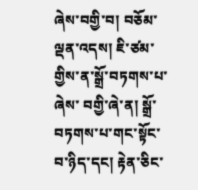ཞེས་བགྱི་བ། བཅོམ་ལྡན་འདས། ཇི་ཙམ་གྱིས་ན་སྒྲོ་བཏགས་པ་ཞེས་ བགྱི་ཞེ་ན། སྒྲོ་བཏགས་པ་གང་སྟོང་བ་ཉིད་དང། རྟེན་ཅིང་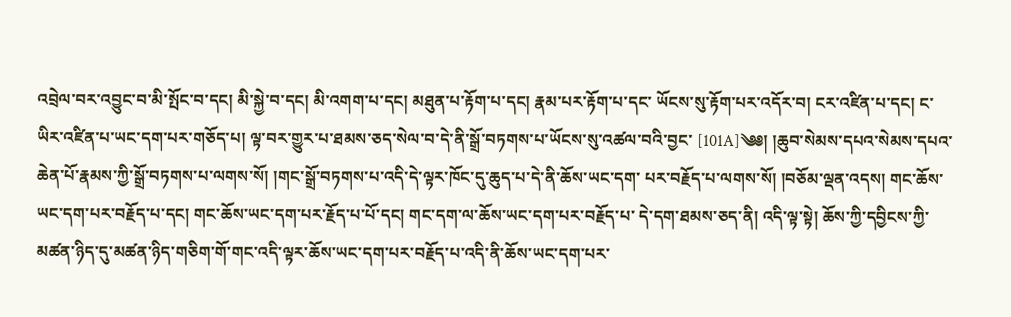འབྲེལ་བར་འབྱུང་བ་མི་སྤོང་བ་དང། མི་སྐྱེ་བ་དང། མི་འགག་པ་དང། མཐུན་པ་རྟོག་པ་དང། རྣམ་པར་རྟོག་པ་དང་ ཡོངས་སུ་རྟོག་པར་འདོར་བ། ངར་འཛིན་པ་དང། ང་ཡིར་འཛིན་པ་ཡང་དག་པར་གཅོད་པ། ལྟ་བར་གྱུར་པ་ཐམས་ཅད་སེལ་བ་དེ་ནི་སྒྲོ་བཏགས་པ་ཡོངས་སུ་འཚལ་བའི་བྱང་ [101A]༄༅། །ཆུབ་སེམས་དཔའ་སེམས་དཔའ་ཆེན་པོ་རྣམས་ཀྱི་སྒྲོ་བཏགས་པ་ལགས་སོ། །གང་སྒྲོ་བཏགས་པ་འདི་དེ་ལྟར་ཁོང་དུ་ཆུད་པ་དེ་ནི་ཆོས་ཡང་དག་ པར་བརྗོད་པ་ལགས་སོ། །བཅོམ་ལྡན་འདས། གང་ཆོས་ཡང་དག་པར་བརྗོད་པ་དང། གང་ཆོས་ཡང་དག་པར་རྗོད་པ་པོ་དང། གང་དག་ལ་ཆོས་ཡང་དག་པར་བརྗོད་པ་ དེ་དག་ཐམས་ཅད་ནི། འདི་ལྟ་སྟེ། ཆོས་ཀྱི་དབྱིངས་ཀྱི་མཚན་ཉིད་དུ་མཚན་ཉིད་གཅིག་གོ་གང་འདི་ལྟར་ཆོས་ཡང་དག་པར་བརྗོད་པ་འདི་ནི་ཆོས་ཡང་དག་པར་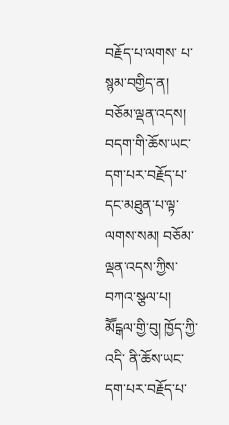བརྗོད་པ་ལགས་ པ་སྙམ་བགྱིད་ན། བཅོམ་ལྡན་འདས། བདག་གི་ཆོས་ཡང་དག་པར་བརྗོད་པ་དང་མཐུན་པ་ལྟ་ལགས་སམ། བཅོམ་ལྡན་འདས་ཀྱིས་བཀའ་སྩལ་པ། མཽངྒལ་གྱི་བུ། ཁྱོད་ཀྱི་འདི་ ནི་ཆོས་ཡང་དག་པར་བརྗོད་པ་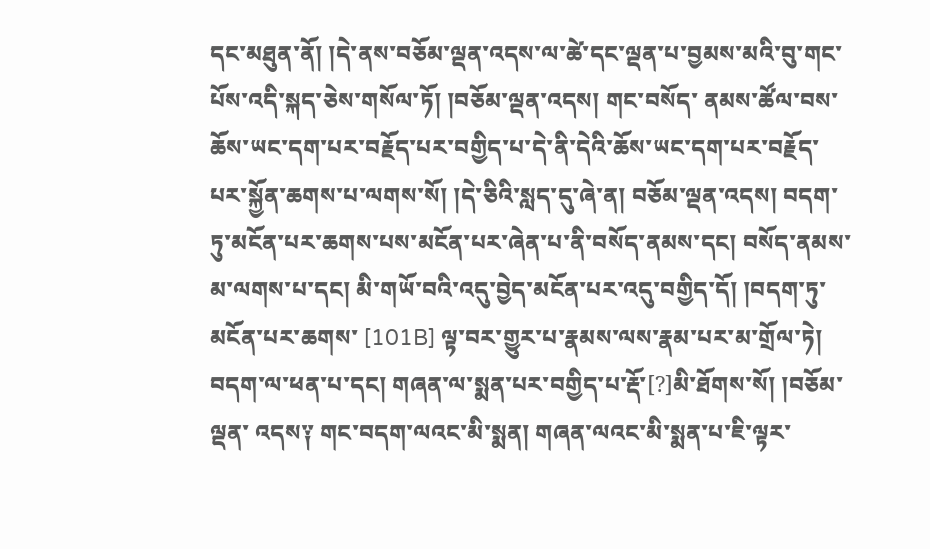དང་མཐུན་ནོ། །དེ་ནས་བཅོམ་ལྡན་འདས་ལ་ཚེ་དང་ལྡན་པ་བྱམས་མའི་བུ་གང་པོས་འདི་སྐད་ཅེས་གསོལ་ཏོ། །བཅོམ་ལྡན་འདས། གང་བསོད་ ནམས་ཚོལ་བས་ཆོས་ཡང་དག་པར་བརྗོད་པར་བགྱིད་པ་དེ་ནི་དེའི་ཆོས་ཡང་དག་པར་བརྗོད་པར་སྐྱོན་ཆགས་པ་ལགས་སོ། །དེ་ཅིའི་སླད་དུ་ཞེ་ན། བཅོམ་ལྡན་འདས། བདག་ ཏུ་མངོན་པར་ཆགས་པས་མངོན་པར་ཞེན་པ་ནི་བསོད་ནམས་དང། བསོད་ནམས་མ་ལགས་པ་དང། མི་གཡོ་བའི་འདུ་བྱེད་མངོན་པར་འདུ་བགྱིད་དོ། །བདག་ཏུ་མངོན་པར་ཆགས་ [101B] ལྟ་བར་གྱུར་པ་རྣམས་ལས་རྣམ་པར་མ་གྲོལ་ཏེ། བདག་ལ་ཕན་པ་དང། གཞན་ལ་སྨན་པར་བགྱིད་པ་རྡོ་[?]མི་ཐོགས་སོ། །བཅོམ་ལྡན་ འདས༑ གང་བདག་ལའང་མི་སྨན། གཞན་ལའང་མི་སྨན་པ་ཇི་ལྟར་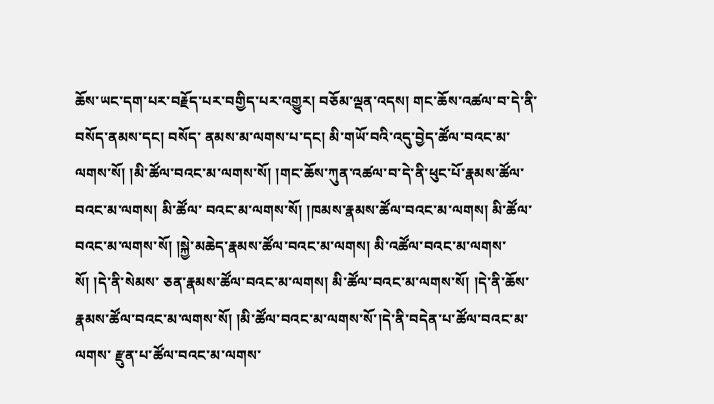ཆོས་ཡང་དག་པར་བརྗོད་པར་བགྱིད་པར་འགྱུར། བཅོམ་ལྡན་འདས། གང་ཆོས་འཚལ་བ་དེ་ནི་བསོད་ནམས་དང། བསོད་ ནམས་མ་ལགས་པ་དང། མི་གཡོ་བའི་འདུ་བྱེད་ཚོལ་བའང་མ་ལགས་སོ། །མི་ཚོལ་བའང་མ་ལགས་སོ། །གང་ཆོས་ཀུན་འཚལ་བ་དེ་ནི་ཕུང་པོ་རྣམས་ཚོལ་བའང་མ་ལགས། མི་ཚོལ་ བའང་མ་ལགས་སོ། །ཁམས་རྣམས་ཚོལ་བའང་མ་ལགས། མི་ཚོལ་བའང་མ་ལགས་སོ། །སྐྱེ་མཆེད་རྣམས་ཚོལ་བའང་མ་ལགས། མི་འཚོལ་བའང་མ་ལགས་སོ། །དེ་ནི་སེམས་ ཅན་རྣམས་ཚོལ་བའང་མ་ལགས། མི་ཚོལ་བའང་མ་ལགས་སོ། །དེ་ནི་ཆོས་རྣམས་ཚོལ་བའང་མ་ལགས་སོ། །མི་ཚོལ་བའང་མ་ལགས་སོ་།དེ་ནི་བདེན་པ་ཚོལ་བའང་མ་ལགས་ རྫུན་པ་ཚོལ་བའང་མ་ལགས་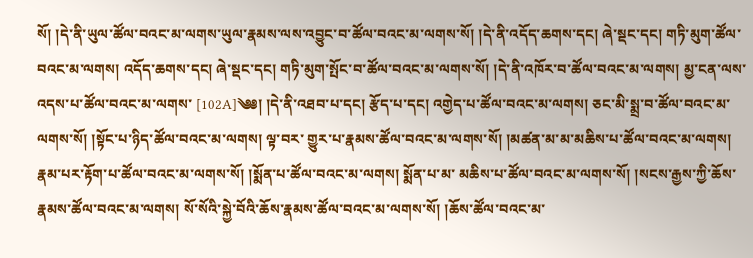སོ། །དེ་ནི་ཡུལ་ཚོལ་བའང་མ་ལགས་ཡུལ་རྣམས་ལས་འབྱུང་བ་ཚོལ་བའང་མ་ལགས་སོ། །དེ་ནི་འདོད་ཆགས་དང། ཞེ་སྡང་དང། གཏི་མུག་ཚོལ་ བའང་མ་ལགས། འདོད་ཆགས་དང། ཞེ་སྡང་དང། གཏི་མུག་སྤོང་བ་ཚོལ་བའང་མ་ལགས་སོ། །དེ་ནི་འཁོར་བ་ཚོལ་བའང་མ་ལགས། མྱ་ངན་ལས་འདས་པ་ཚོལ་བའང་མ་ལགས་ [102A]༄༅། །དེ་ནི་འཐབ་པ་དང། རྩོད་པ་དང། འགྱེད་པ་ཚོལ་བའང་མ་ལགས། ཅང་མི་སྨྲ་བ་ཚོལ་བའང་མ་ལགས་སོ། །སྟོང་པ་ཉིད་ཚོལ་བའང་མ་ལགས། ལྟ་བར་ གྱུར་པ་རྣམས་ཚོལ་བའང་མ་ལགས་སོ། །མཚན་མ་མ་མཆིས་པ་ཚོལ་བའང་མ་ལགས། རྣམ་པར་རྟོག་པ་ཚོལ་བའང་མ་ལགས་སོ། །སྨོན་པ་ཚོལ་བའང་མ་ལགས། སྨོན་པ་མ་ མཆིས་པ་ཚོལ་བའང་མ་ལགས་སོ། །སངས་རྒྱས་ཀྱི་ཆོས་རྣམས་ཚོལ་བའང་མ་ལགས། སོ་སོའི་སྐྱེ་བོའི་ཆོས་རྣམས་ཚོལ་བའང་མ་ལགས་སོ། །ཆོས་ཚོལ་བའང་མ་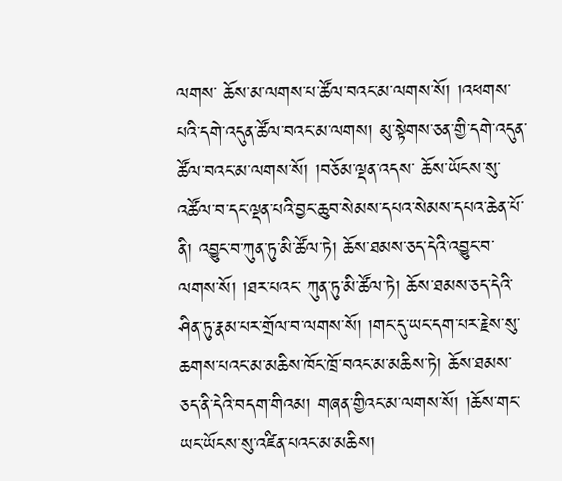ལགས་ ཆོས་མ་ལགས་པ་ཚོལ་བའང་མ་ལགས་སོ། །འཕགས་པའི་དགེ་འདུན་ཚོལ་བའང་མ་ལགས། མུ་སྟེགས་ཅན་གྱི་དགེ་འདུན་ཚོལ་བའང་མ་ལགས་སོ། །བཅོམ་ལྡན་འདས་ ཆོས་ཡོངས་སུ་འཚོལ་བ་དང་ལྡན་པའི་བྱང་ཆུབ་སེམས་དཔའ་སེམས་དཔའ་ཆེན་པོ་ནི། འབྱུང་བ་ཀུན་ཏུ་མི་ཚོལ་ཏེ། ཆོས་ཐམས་ཅད་དེའི་འབྱུང་བ་ལགས་སོ། །ཐར་པའང་ ཀུན་ཏུ་མི་ཚོལ་ཏེ། ཆོས་ཐམས་ཅད་དེའི་ཤིན་ཏུ་རྣམ་པར་གྲོལ་བ་ལགས་སོ། །གང་དུ་ཡང་དག་པར་རྗེས་སུ་ཆགས་པའང་མ་མཆིས་ཁོང་ཁྲོ་བའང་མ་མཆིས་ཏེ། ཆོས་ཐམས་ ཅད་ནི་དེའི་བདག་གིའམ། གཞན་གྱིའང་མ་ལགས་སོ། །ཆོས་གང་ཡང་ཡོངས་སུ་འཛིན་པའང་མ་མཆིས།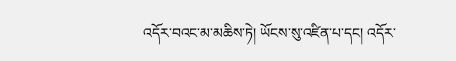འདོར་བའང་མ་མཆིས་ཏེ། ཡོངས་སུ་འཛིན་པ་དང། འདོར་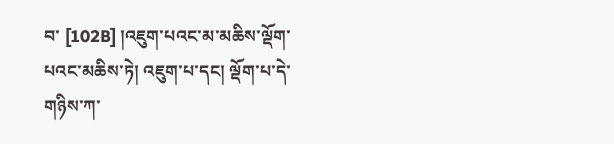བ་ [102B] །འཇུག་པའང་མ་མཆིས་ལྡོག་པའང་མཆིས་ཏེ། འཇུག་པ་དང། ལྡོག་པ་དེ་གཉིས་ཀ་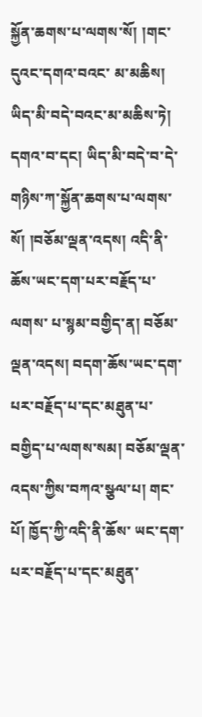སྐྱོན་ཆགས་པ་ལགས་སོ། །གང་དུའང་དགའ་བའང་ མ་མཆིས། ཡིད་མི་བདེ་བའང་མ་མཆིས་ཏེ། དགའ་བ་དང། ཡིད་མི་བདེ་བ་དེ་གཉིས་ཀ་སྐྱོན་ཆགས་པ་ལགས་སོ། །བཅོམ་ལྡན་འདས། འདི་ནི་ཆོས་ཡང་དག་པར་བརྗོད་པ་ལགས་ པ་སྙམ་བགྱིད་ན། བཅོམ་ལྡན་འདས། བདག་ཆོས་ཡང་དག་པར་བརྗོད་པ་དང་མཐུན་པ་བགྱིད་པ་ལགས་སམ། བཅོམ་ལྡན་འདས་ཀྱིས་བཀའ་སྩལ་པ། གང་པོ། ཁྱོད་ཀྱི་འདི་ནི་ཆོས་ ཡང་དག་པར་བརྗོད་པ་དང་མཐུན་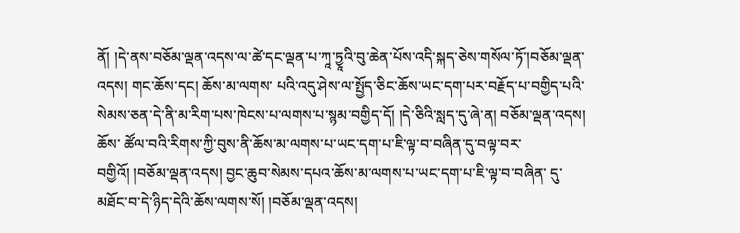ནོ། །དེ་ནས་བཅོམ་ལྡན་འདས་ལ་ཚེ་དང་ལྡན་པ་ཀཱ་ཏྱཱའི་བུ་ཆེན་པོས་འདི་སྐད་ཅེས་གསོལ་ཏོ་།བཅོམ་ལྡན་འདས། གང་ཆོས་དང། ཆོས་མ་ལགས་ པའི་འདུ་ཤེས་ལ་སྤྱོད་ཅིང་ཆོས་ཡང་དག་པར་བརྗོད་པ་བགྱིད་པའི་སེམས་ཅན་དེ་ནི་མ་རིག་པས་ཁེངས་པ་ལགས་པ་སྙམ་བགྱིད་དོ། །དེ་ཅིའི་སླད་དུ་ཞེ་ན། བཅོམ་ལྡན་འདས། ཆོས་ ཚོལ་བའི་རིགས་ཀྱི་བུས་ནི་ཆོས་མ་ལགས་པ་ཡང་དག་པ་ཇི་ལྟ་བ་བཞིན་དུ་བལྟ་བར་བགྱིའོ། །བཅོམ་ལྡན་འདས། བྱང་ཆུབ་སེམས་དཔའ་ཆོས་མ་ལགས་པ་ཡང་དག་པ་ཇི་ལྟ་བ་བཞིན་ དུ་མཐོང་བ་དེ་ཉིད་དེའི་ཆོས་ལགས་སོ། །བཅོམ་ལྡན་འདས།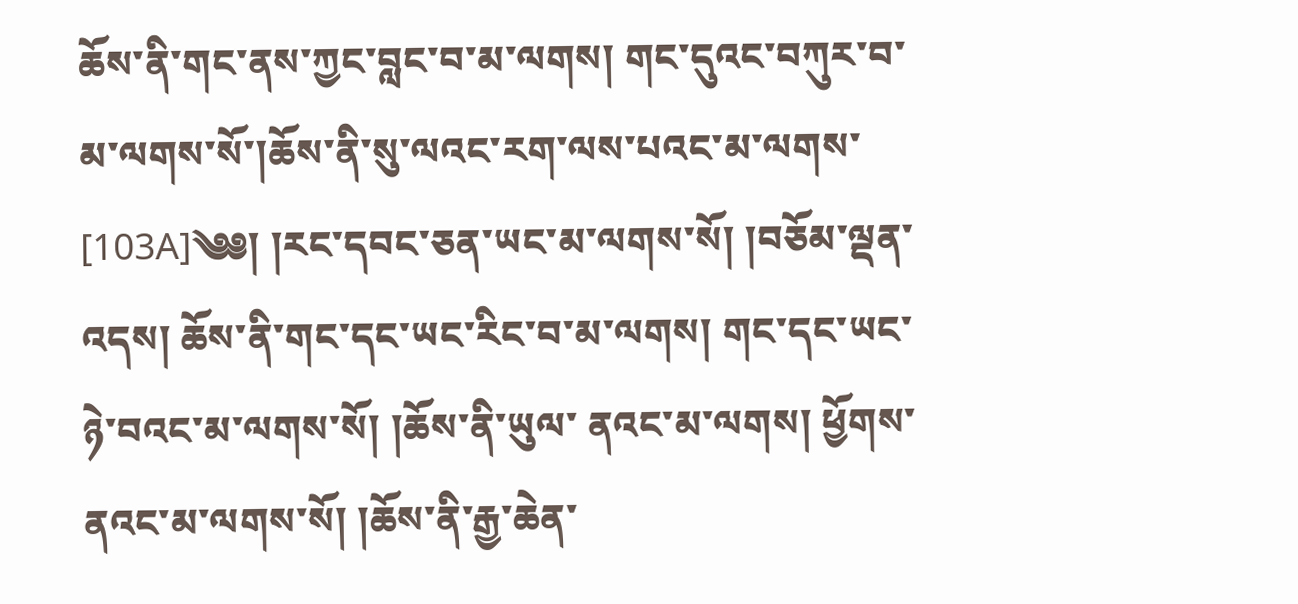ཆོས་ནི་གང་ནས་ཀྱང་བླང་བ་མ་ལགས། གང་དུའང་བཀུར་བ་མ་ལགས་སོ་།ཆོས་ནི་སུ་ལའང་རག་ལས་པའང་མ་ལགས་ [103A]༄༅། །རང་དབང་ཅན་ཡང་མ་ལགས་སོ། །བཅོམ་ལྡན་འདས། ཆོས་ནི་གང་དང་ཡང་རིང་བ་མ་ལགས། གང་དང་ཡང་ཉེ་བའང་མ་ལགས་སོ། །ཆོས་ནི་ཡུལ་ ནའང་མ་ལགས། ཕྱོགས་ནའང་མ་ལགས་སོ། །ཆོས་ནི་རྒྱ་ཆེན་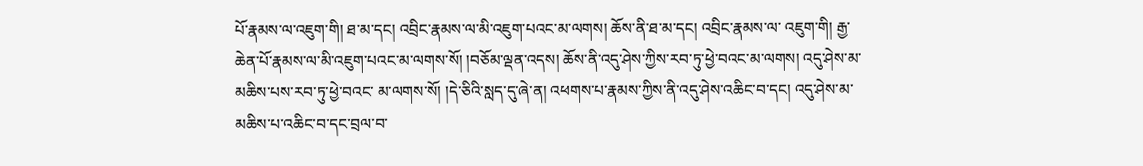པོ་རྣམས་ལ་འཇུག་གི། ཐ་མ་དང། འབྲིང་རྣམས་ལ་མི་འཇུག་པའང་མ་ལགས། ཆོས་ནི་ཐ་མ་དང། འབྲིང་རྣམས་ལ་ འཇུག་གི། རྒྱ་ཆེན་པོ་རྣམས་ལ་མི་འཇུག་པའང་མ་ལགས་སོ། །བཅོམ་ལྡན་འདས། ཆོས་ནི་འདུ་ཤེས་ཀྱིས་རབ་ཏུ་ཕྱེ་བའང་མ་ལགས། འདུ་ཤེས་མ་མཆིས་པས་རབ་ཏུ་ཕྱེ་བའང་ མ་ལགས་སོ། །དེ་ཅིའི་སླད་དུ་ཞེ་ན། འཕགས་པ་རྣམས་ཀྱིས་ནི་འདུ་ཤེས་འཆིང་བ་དང། འདུ་ཤེས་མ་མཆིས་པ་འཆིང་བ་དང་བྲལ་བ་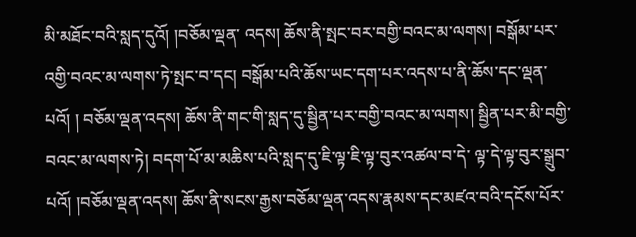མི་མཐོང་བའི་སླད་དུའོ། །བཅོམ་ལྡན་ འདས། ཆོས་ནི་སྤང་བར་བགྱི་བའང་མ་ལགས། བསྒོམ་པར་འགྱི་བའང་མ་ལགས་ཏེ་སྤང་བ་དང། བསྒོམ་པའི་ཆོས་ཡང་དག་པར་འདས་པ་ནི་ཆོས་དང་ལྡན་པའོ། ། བཅོམ་ལྡན་འདས། ཆོས་ནི་གང་གི་སླད་དུ་སྦྱིན་པར་བགྱི་བའང་མ་ལགས། སྦྱིན་པར་མི་བགྱི་བའང་མ་ལགས་ཏེ། བདག་པོ་མ་མཆིས་པའི་སླད་དུ་ཇི་ལྟ་ཇི་ལྟ་བུར་འཚལ་བ་དེ་ ལྟ་དེ་ལྟ་བུར་སྒྲུབ་པའོ། །བཅོམ་ལྡན་འདས། ཆོས་ནི་སངས་རྒྱས་བཅོམ་ལྡན་འདས་རྣམས་དང་མཛའ་བའི་དངོས་པོར་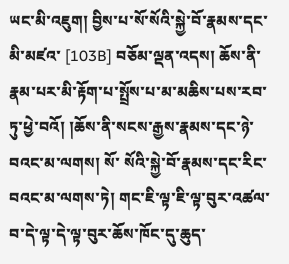ཡང་མི་འཇུག། བྱིས་པ་སོ་སོའི་སྐྱེ་བོ་རྣམས་དང་མི་མཛའ་ [103B] བཅོམ་ལྡན་འདས། ཆོས་ནི་རྣམ་པར་མི་རྟོག་པ་སྤྲོས་པ་མ་མཆིས་པས་རབ་ཏུ་ཕྱེ་བའོ། །ཆོས་ནི་སངས་རྒྱས་རྣམས་དང་ཉེ་བའང་མ་ལགས། སོ་ སོའི་སྐྱེ་བོ་རྣམས་དང་རིང་བའང་མ་ལགས་ཏེ། གང་ཇི་ལྟ་ཇི་ལྟ་བུར་འཚལ་བ་དེ་ལྟ་དེ་ལྟ་བུར་ཆོས་ཁོང་དུ་ཆུད་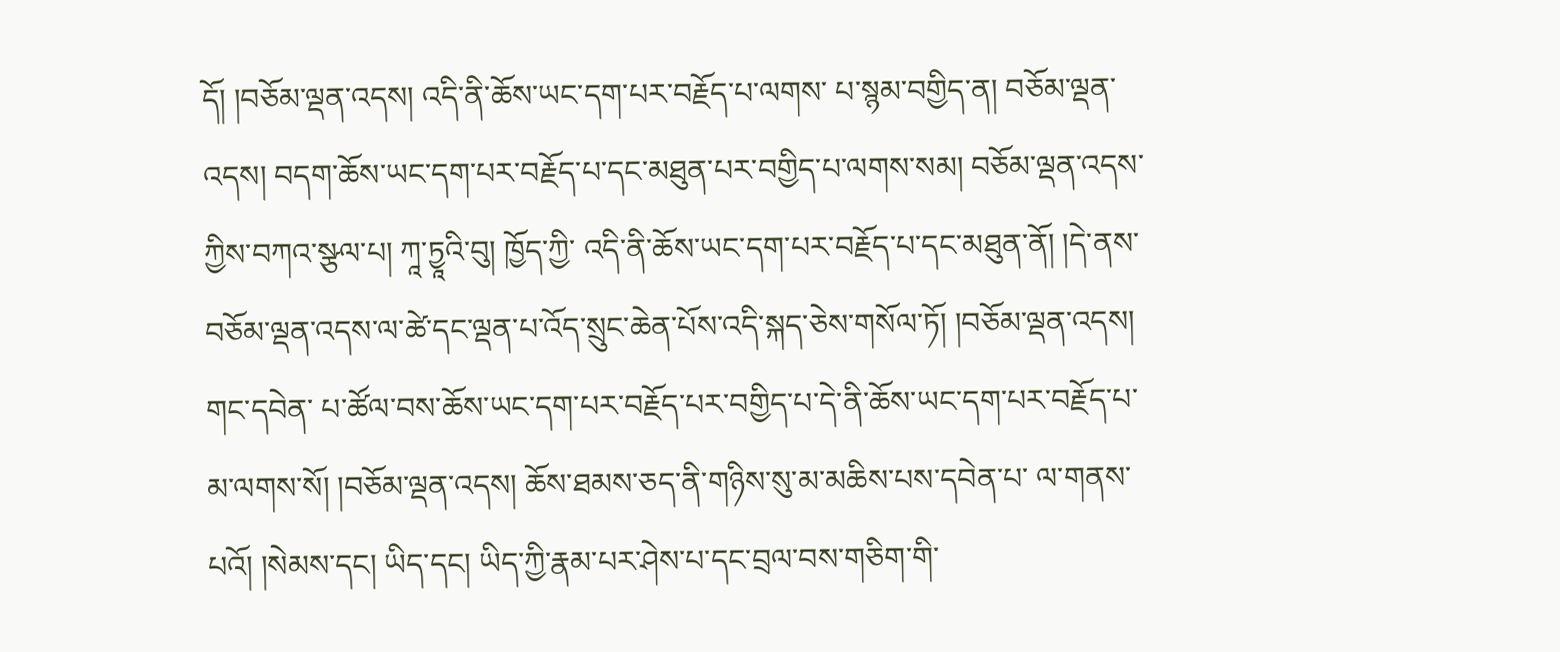དོ། །བཅོམ་ལྡན་འདས། འདི་ནི་ཆོས་ཡང་དག་པར་བརྗོད་པ་ལགས་ པ་སྙམ་བགྱིད་ན། བཅོམ་ལྡན་འདས། བདག་ཆོས་ཡང་དག་པར་བརྗོད་པ་དང་མཐུན་པར་བགྱིད་པ་ལགས་སམ། བཅོམ་ལྡན་འདས་ཀྱིས་བཀའ་སྩལ་པ། ཀཱ་ཏྱཱའི་བུ། ཁྱོད་ཀྱི་ འདི་ནི་ཆོས་ཡང་དག་པར་བརྗོད་པ་དང་མཐུན་ནོ། །དེ་ནས་བཅོམ་ལྡན་འདས་ལ་ཚེ་དང་ལྡན་པ་འོད་སྲུང་ཆེན་པོས་འདི་སྐད་ཅེས་གསོལ་ཏོ། །བཅོམ་ལྡན་འདས། གང་དབེན་ པ་ཚོལ་བས་ཆོས་ཡང་དག་པར་བརྗོད་པར་བགྱིད་པ་དེ་ནི་ཆོས་ཡང་དག་པར་བརྗོད་པ་མ་ལགས་སོ། །བཅོམ་ལྡན་འདས། ཆོས་ཐམས་ཅད་ནི་གཉིས་སུ་མ་མཆིས་པས་དབེན་པ་ ལ་གནས་པའོ། །སེམས་དང། ཡིད་དང། ཡིད་ཀྱི་རྣམ་པར་ཤེས་པ་དང་བྲལ་བས་གཅིག་གི་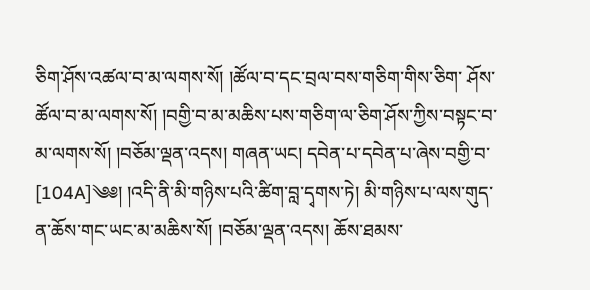ཅིག་ཤོས་འཚལ་བ་མ་ལགས་སོ། །ཚོལ་བ་དང་བྲལ་བས་གཅིག་གིས་ཅིག་ ཤོས་ཚོལ་བ་མ་ལགས་སོ། །བགྱི་བ་མ་མཆིས་པས་གཅིག་ལ་ཅིག་ཤོས་ཀྱིས་བསྟང་བ་མ་ལགས་སོ། །བཅོམ་ལྡན་འདས། གཞན་ཡང། དབེན་པ་དབེན་པ་ཞེས་བགྱི་བ་ [104A]༄༅། །འདི་ནི་མི་གཉིས་པའི་ཚིག་བླ་དྭགས་ཏེ། མི་གཉིས་པ་ལས་གུད་ན་ཆོས་གང་ཡང་མ་མཆིས་སོ། །བཅོམ་ལྡན་འདས། ཆོས་ཐམས་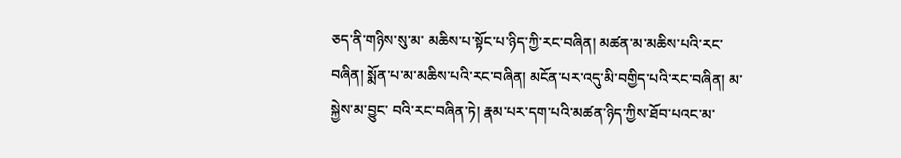ཅད་ནི་གཉིས་སུ་མ་ མཆིས་པ་སྟོང་པ་ཉིད་ཀྱི་རང་བཞིན། མཚན་མ་མཆིས་པའི་རང་བཞིན། སྨོན་པ་མ་མཆིས་པའི་རང་བཞིན། མངོན་པར་འདུ་མི་བགྱིད་པའི་རང་བཞིན། མ་སྐྱེས་མ་བྱུང་ བའི་རང་བཞིན་ཏེ། རྣམ་པར་དག་པའི་མཚན་ཉིད་ཀྱིས་ཐོབ་པའང་མ་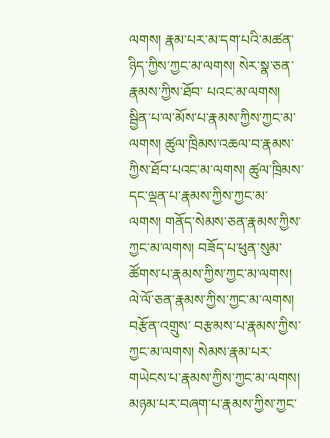ལགས། རྣམ་པར་མ་དག་པའི་མཚན་ཉིད་ཀྱིས་ཀྱང་མ་ལགས། སེར་སྣ་ཅན་རྣམས་ཀྱིས་ཐོབ་ པའང་མ་ལགས། སྦྱིན་པ་ལ་མོས་པ་རྣམས་ཀྱིས་ཀྱང་མ་ལགས། ཚུལ་ཁྲིམས་འཆལ་བ་རྣམས་ཀྱིས་ཐོབ་པའང་མ་ལགས། ཚུལ་ཁྲིམས་དང་ལྡན་པ་རྣམས་ཀྱིས་ཀྱང་མ་ ལགས། གནོད་སེམས་ཅན་རྣམས་ཀྱིས་ཀྱང་མ་ལགས། བཟོད་པ་ཕུན་སུམ་ཚོགས་པ་རྣམས་ཀྱིས་ཀྱང་མ་ལགས། ལེ་ལོ་ཅན་རྣམས་ཀྱིས་ཀྱང་མ་ལགས། བརྩོན་འགྲུས་ བརྩམས་པ་རྣམས་ཀྱིས་ཀྱང་མ་ལགས། སེམས་རྣམ་པར་གཡེངས་པ་རྣམས་ཀྱིས་ཀྱང་མ་ལགས། མཉམ་པར་བཞག་པ་རྣམས་ཀྱིས་ཀྱང་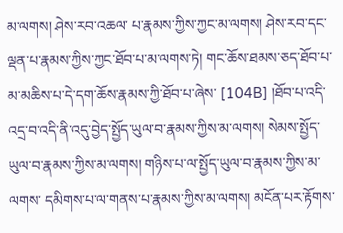མ་ལགས། ཤེས་རབ་འཆལ་ པ་རྣམས་ཀྱིས་ཀྱང་མ་ལགས། ཤེས་རབ་དང་ལྡན་པ་རྣམས་ཀྱིས་ཀྱང་ཐོབ་པ་མ་ལགས་ཏེ། གང་ཆོས་ཐམས་ཅད་ཐོབ་པ་མ་མཆིས་པ་དེ་དག་ཆོས་རྣམས་ཀྱི་ཐོབ་པ་ཞེས་ [104B] །ཐོབ་པ་འདི་འདྲ་བ་འདི་ནི་འདུ་བྱེད་སྤྱོད་ཡུལ་བ་རྣམས་ཀྱིས་མ་ལགས། སེམས་སྤྱོད་ཡུལ་བ་རྣམས་ཀྱིས་མ་ལགས། གཉིས་པ་ལ་སྤྱོད་ཡུལ་བ་རྣམས་ཀྱིས་མ་ལགས་ དམིགས་པ་ལ་གནས་པ་རྣམས་ཀྱིས་མ་ལགས། མངོན་པར་རྟོགས་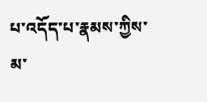པ་འདོད་པ་རྣམས་ཀྱིས་མ་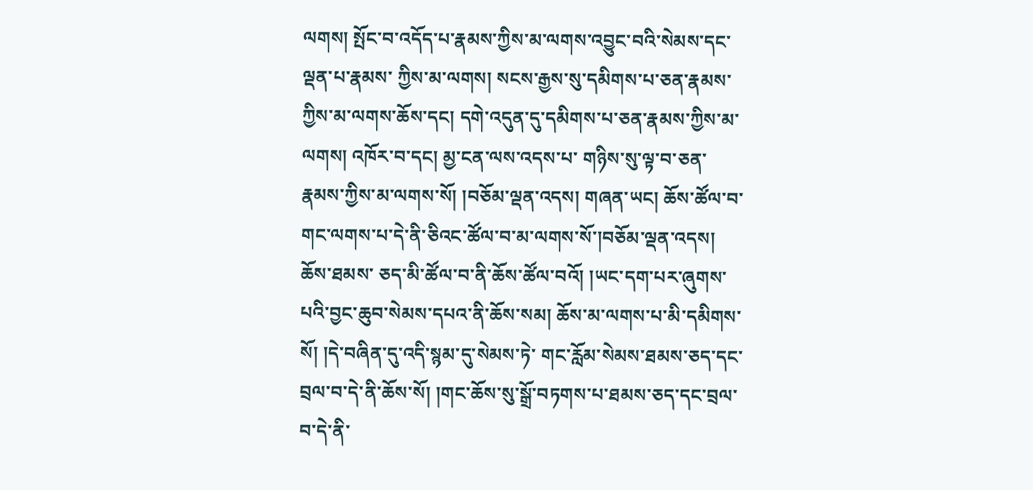ལགས། སྤོང་བ་འདོད་པ་རྣམས་ཀྱིས་མ་ལགས་འབྱུང་བའི་སེམས་དང་ལྡན་པ་རྣམས་ ཀྱིས་མ་ལགས། སངས་རྒྱས་སུ་དམིགས་པ་ཅན་རྣམས་ཀྱིས་མ་ལགས་ཆོས་དང། དགེ་འདུན་དུ་དམིགས་པ་ཅན་རྣམས་ཀྱིས་མ་ལགས། འཁོར་བ་དང། མྱ་ངན་ལས་འདས་པ་ གཉིས་སུ་ལྟ་བ་ཅན་རྣམས་ཀྱིས་མ་ལགས་སོ། །བཅོམ་ལྡན་འདས། གཞན་ཡང། ཆོས་ཚོལ་བ་གང་ལགས་པ་དེ་ནི་ཅིའང་ཚོལ་བ་མ་ལགས་སོ་།བཅོམ་ལྡན་འདས། ཆོས་ཐམས་ ཅད་མི་ཚོལ་བ་ནི་ཆོས་ཚོལ་བའོ། །ཡང་དག་པར་ཞུགས་པའི་བྱང་ཆུབ་སེམས་དཔའ་ནི་ཆོས་སམ། ཆོས་མ་ལགས་པ་མི་དམིགས་སོ། །དེ་བཞིན་དུ་འདི་སྙམ་དུ་སེམས་ཏེ་ གང་རློམ་སེམས་ཐམས་ཅད་དང་བྲལ་བ་དེ་ནི་ཆོས་སོ། །གང་ཆོས་སུ་སྒྲོ་བཏགས་པ་ཐམས་ཅད་དང་བྲལ་བ་དེ་ནི་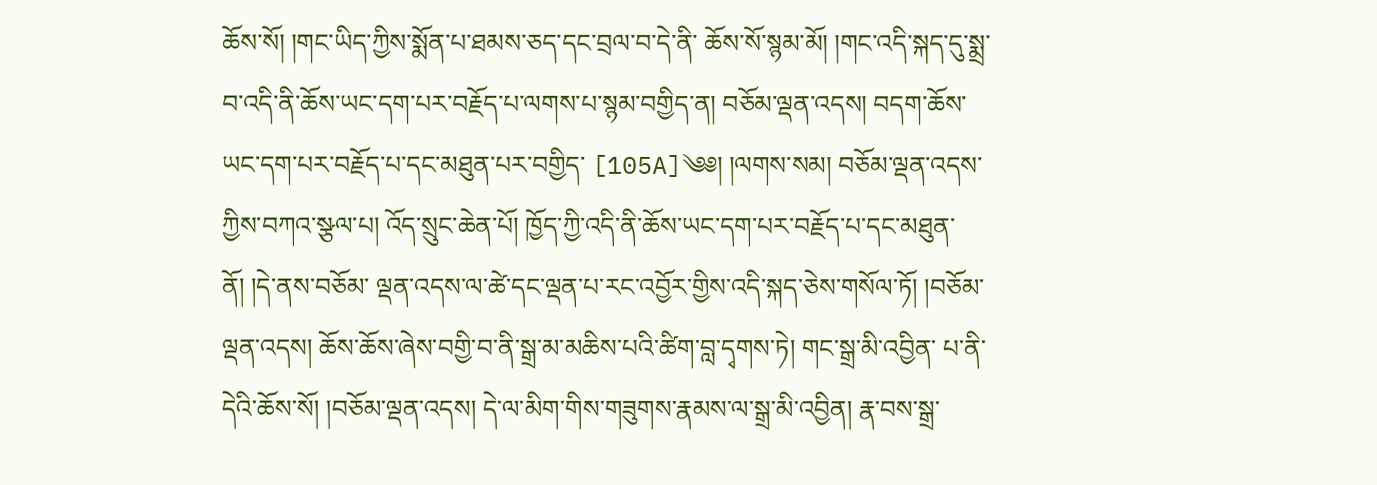ཆོས་སོ། །གང་ཡིད་ཀྱིས་སྨོན་པ་ཐམས་ཅད་དང་བྲལ་བ་དེ་ནི་ ཆོས་སོ་སྙམ་མོ། །གང་འདི་སྐད་དུ་སྨྲ་བ་འདི་ནི་ཆོས་ཡང་དག་པར་བརྗོད་པ་ལགས་པ་སྙམ་བགྱིད་ན། བཅོམ་ལྡན་འདས། བདག་ཆོས་ཡང་དག་པར་བརྗོད་པ་དང་མཐུན་པར་བགྱིད་ [105A]༄༅། །ལགས་སམ། བཅོམ་ལྡན་འདས་ཀྱིས་བཀའ་སྩལ་པ། འོད་སྲུང་ཆེན་པོ། ཁྱོད་ཀྱི་འདི་ནི་ཆོས་ཡང་དག་པར་བརྗོད་པ་དང་མཐུན་ནོ། །དེ་ནས་བཅོམ་ ལྡན་འདས་ལ་ཚེ་དང་ལྡན་པ་རང་འབྱོར་གྱིས་འདི་སྐད་ཅེས་གསོལ་ཏོ། །བཅོམ་ལྡན་འདས། ཆོས་ཆོས་ཞེས་བགྱི་བ་ནི་སྒྲ་མ་མཆིས་པའི་ཚིག་བླ་དྭགས་ཏེ། གང་སྒྲ་མི་འབྱིན་ པ་ནི་དེའི་ཆོས་སོ། །བཅོམ་ལྡན་འདས། དེ་ལ་མིག་གིས་གཟུགས་རྣམས་ལ་སྒྲ་མི་འབྱིན། རྣ་བས་སྒྲ་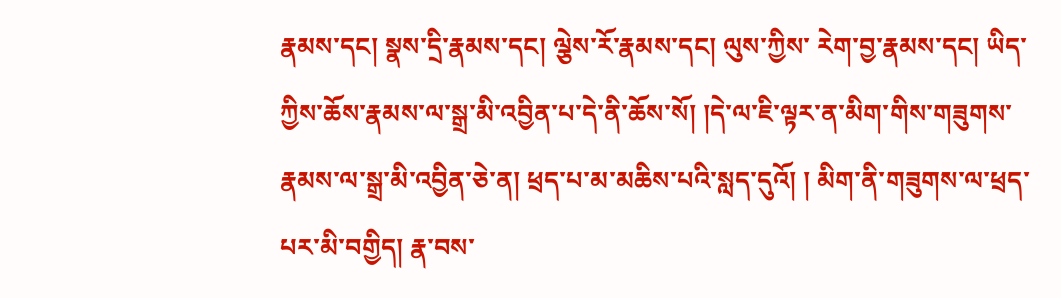རྣམས་དང། སྣས་དྲི་རྣམས་དང། ལྕེས་རོ་རྣམས་དང། ལུས་ཀྱིས་ རེག་བྱ་རྣམས་དང། ཡིད་ཀྱིས་ཆོས་རྣམས་ལ་སྒྲ་མི་འབྱིན་པ་དེ་ནི་ཆོས་སོ། །དེ་ལ་ཇི་ལྟར་ན་མིག་གིས་གཟུགས་རྣམས་ལ་སྒྲ་མི་འབྱིན་ཅེ་ན། ཕྲད་པ་མ་མཆིས་པའི་སླད་དུའོ། ། མིག་ནི་གཟུགས་ལ་ཕྲད་པར་མི་བགྱིད། རྣ་བས་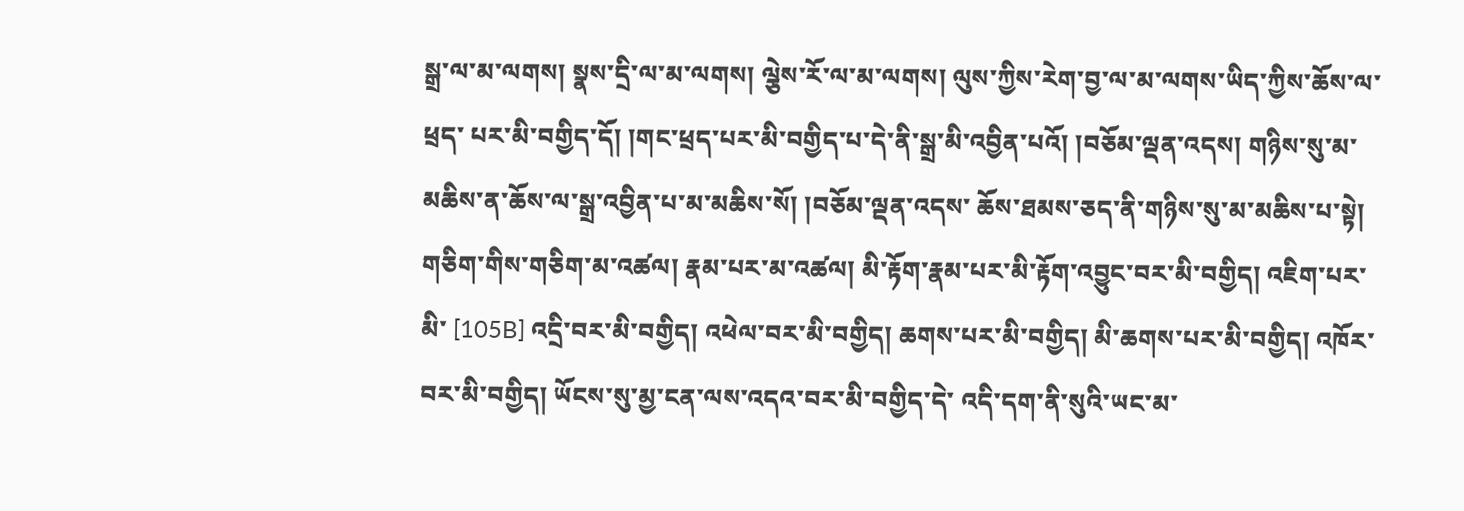སྒྲ་ལ་མ་ལགས། སྣས་དྲི་ལ་མ་ལགས། ལྕེས་རོ་ལ་མ་ལགས། ལུས་ཀྱིས་རེག་བྱ་ལ་མ་ལགས་ཡིད་ཀྱིས་ཆོས་ལ་ཕྲད་ པར་མི་བགྱིད་དོ། །གང་ཕྲད་པར་མི་བགྱིད་པ་དེ་ནི་སྒྲ་མི་འབྱིན་པའོ། །བཅོམ་ལྡན་འདས། གཉིས་སུ་མ་མཆིས་ན་ཆོས་ལ་སྒྲ་འབྱིན་པ་མ་མཆིས་སོ། །བཅོམ་ལྡན་འདས་ ཆོས་ཐམས་ཅད་ནི་གཉིས་སུ་མ་མཆིས་པ་སྟེ། གཅིག་གིས་གཅིག་མ་འཚལ། རྣམ་པར་མ་འཚལ། མི་རྟོག་རྣམ་པར་མི་རྟོག་འབྱུང་བར་མི་བགྱིད། འཇིག་པར་མི་ [105B] འདྲི་བར་མི་བགྱིད། འཕེལ་བར་མི་བགྱིད། ཆགས་པར་མི་བགྱིད། མི་ཆགས་པར་མི་བགྱིད། འཁོར་བར་མི་བགྱིད། ཡོངས་སུ་མྱ་ངན་ལས་འདའ་བར་མི་བགྱིད་དེ་ འདི་དག་ནི་སུའི་ཡང་མ་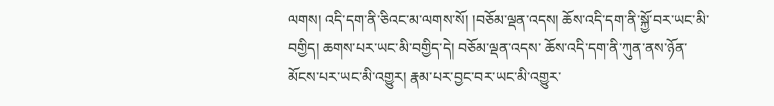ལགས། འདི་དག་ནི་ཅིའང་མ་ལགས་སོ། །བཅོམ་ལྡན་འདས། ཆོས་འདི་དག་ནི་སྐྱོ་བར་ཡང་མི་བགྱིད། ཆགས་པར་ཡང་མི་བགྱིད་དེ། བཅོམ་ལྡན་འདས་ ཆོས་འདི་དག་ནི་ཀུན་ནས་ཉོན་མོངས་པར་ཡང་མི་འགྱུར། རྣམ་པར་བྱང་བར་ཡང་མི་འགྱུར་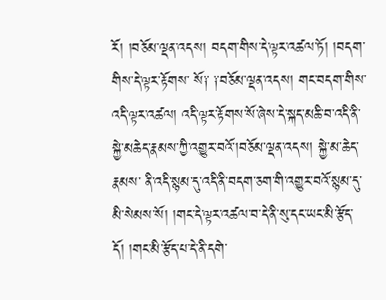རོ། །བཅོམ་ལྡན་འདས། བདག་གིས་དེ་ལྟར་འཚལ་ཏོ། །བདག་གིས་དེ་ལྟར་རྟོགས་ སོ༑ ༑བཅོམ་ལྡན་འདས། གང་བདག་གིས་འདི་ལྟར་འཚལ། འདི་ལྟར་རྟོགས་སོ་ཞེས་དེ་སྐད་མཆི་བ་འདི་ནི་སྐྱེ་མཆེད་རྣམས་ཀྱི་འགྱུར་བའོ་།བཅོམ་ལྡན་འདས། སྐྱེ་མ་ཆེད་རྣམས་ ནི་འདི་སྙམ་དུ་འདི་ནི་བདག་ཅག་གི་འགྱུར་བའོ་སྙམ་དུ་མི་སེམས་སོ། །གང་དེ་ལྟར་འཚལ་བ་དེ་ནི་སུ་དང་ཡང་མི་རྩོད་དོ། །གང་མི་རྩོད་པ་དེ་ནི་དགེ་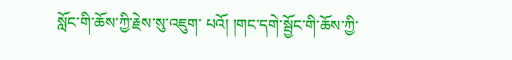སློང་གི་ཆོས་ཀྱི་རྗེས་སུ་འཇུག་ པའོ། །གང་དགེ་སྦྱོང་གི་ཆོས་ཀྱི་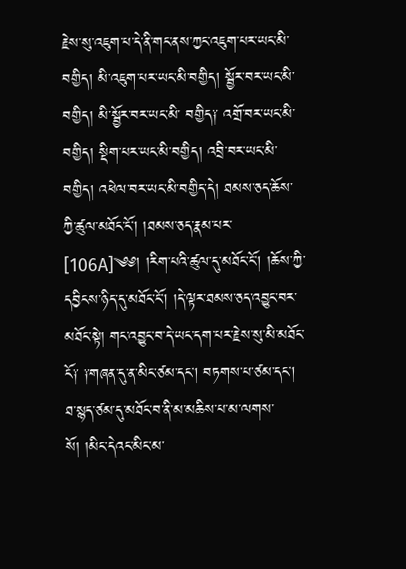རྗེས་སུ་འཇུག་པ་དེ་ནི་གང་ནས་ཀྱང་འཇུག་པར་ཡང་མི་བགྱིད། མི་འཇུག་པར་ཡང་མི་བགྱིད། སྦྱོར་བར་ཡང་མི་བགྱིད། མི་སྦྱོར་བར་ཡང་མི་ བགྱིད༑ འགྲོ་བར་ཡང་མི་བགྱིད། སྡིག་པར་ཡང་མི་བགྱིད། འབྲི་བར་ཡང་མི་བགྱིད། འཕེལ་བར་ཡང་མི་བགྱིད་དེ། ཐམས་ཅད་ཆོས་ཀྱི་ཚུལ་མཐོང་ངོ། །ཐམས་ཅད་རྣམ་པར་ [106A]༄༅། །རིག་པའི་ཚུལ་དུ་མཐོང་ངོ། །ཆོས་ཀྱི་དབྱིངས་ཉིད་དུ་མཐོང་ངོ། །དེ་ལྟར་ཐམས་ཅད་འབྱུང་བར་མཐོང་སྟེ། གང་འབྱུང་བ་དེ་ཡང་དག་པར་རྗེས་སུ་མི་མཐོང་ ངོ༑ ༑གཞན་དུ་ན་མིང་ཙམ་དང། བཏགས་པ་ཙམ་དང། ཐ་སྙད་ཙམ་དུ་མཐོང་བ་ནི་མ་མཆིས་པ་མ་ལགས་སོ། །མིང་དེའང་མིང་མ་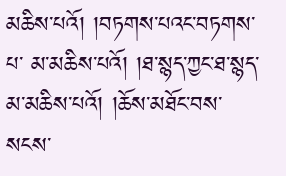མཆིས་པའོ། །བཏགས་པའང་བཏགས་པ་ མ་མཆིས་པའོ། །ཐ་སྙད་ཀྱང་ཐ་སྙད་མ་མཆིས་པའོ། །ཆོས་མཐོང་བས་སངས་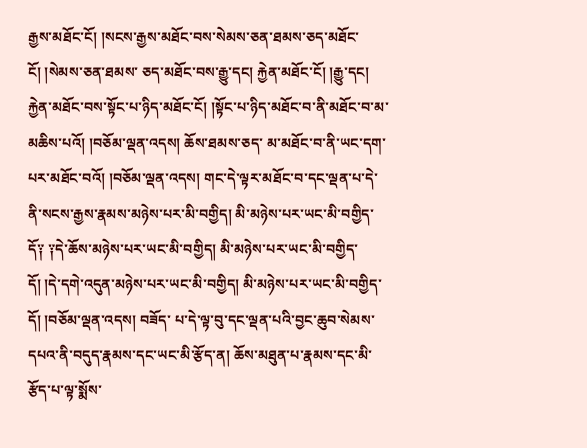རྒྱས་མཐོང་ངོ། །སངས་རྒྱས་མཐོང་བས་སེམས་ཅན་ཐམས་ཅད་མཐོང་ངོ། །སེམས་ཅན་ཐམས་ ཅད་མཐོང་བས་རྒྱུ་དང། རྐྱེན་མཐོང་ངོ། །རྒྱུ་དང། རྐྱེན་མཐོང་བས་སྟོང་པ་ཉིད་མཐོང་ངོ། །སྟོང་པ་ཉིད་མཐོང་བ་ནི་མཐོང་བ་མ་མཆིས་པའོ། །བཅོམ་ལྡན་འདས། ཆོས་ཐམས་ཅད་ མ་མཐོང་བ་ནི་ཡང་དག་པར་མཐོང་བའོ། །བཅོམ་ལྡན་འདས། གང་དེ་ལྟར་མཐོང་བ་དང་ལྡན་པ་དེ་ནི་སངས་རྒྱས་རྣམས་མཉེས་པར་མི་བགྱིད། མི་མཉེས་པར་ཡང་མི་བགྱིད་ དོ༑ ༑དེ་ཆོས་མཉེས་པར་ཡང་མི་བགྱིད། མི་མཉེས་པར་ཡང་མི་བགྱིད་དོ། །དེ་དགེ་འདུན་མཉེས་པར་ཡང་མི་བགྱིད། མི་མཉེས་པར་ཡང་མི་བགྱིད་དོ། །བཅོམ་ལྡན་འདས། བཟོད་ པ་དེ་ལྟ་བུ་དང་ལྡན་པའི་བྱང་ཆུབ་སེམས་དཔའ་ནི་བདུད་རྣམས་དང་ཡང་མི་རྩོད་ན། ཆོས་མཐུན་པ་རྣམས་དང་མི་རྩོད་པ་ལྟ་སྨོས་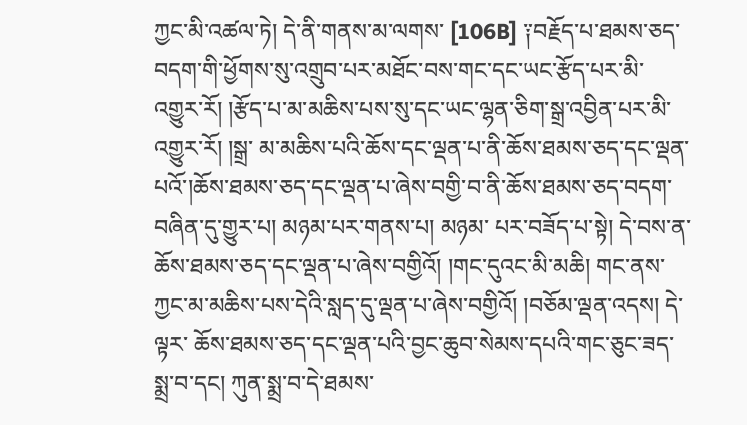ཀྱང་མི་འཚལ་ཏེ། དེ་ནི་གནས་མ་ལགས་ [106B] ༑བརྗོད་པ་ཐམས་ཅད་བདག་གི་ཕྱོགས་སུ་འགྲུབ་པར་མཐོང་བས་གང་དང་ཡང་རྩོད་པར་མི་འགྱུར་རོ། །རྩོད་པ་མ་མཆིས་པས་སུ་དང་ཡང་ལྷན་ཅིག་སྒྲ་འབྱིན་པར་མི་འགྱུར་རོ། །སྒྲ་ མ་མཆིས་པའི་ཆོས་དང་ལྡན་པ་ནི་ཆོས་ཐམས་ཅད་དང་ལྡན་པའོ་།ཆོས་ཐམས་ཅད་དང་ལྡན་པ་ཞེས་བགྱི་བ་ནི་ཆོས་ཐམས་ཅད་བདག་བཞིན་དུ་གྱུར་པ། མཉམ་པར་གནས་པ། མཉམ་ པར་བཟོད་པ་སྟེ། དེ་བས་ན་ཆོས་ཐམས་ཅད་དང་ལྡན་པ་ཞེས་བགྱིའོ། །གང་དུའང་མི་མཆི། གང་ནས་ཀྱང་མ་མཆིས་པས་དེའི་སླད་དུ་ལྡན་པ་ཞེས་བགྱིའོ། །བཅོམ་ལྡན་འདས། དེ་ལྟར་ ཆོས་ཐམས་ཅད་དང་ལྡན་པའི་བྱང་ཆུབ་སེམས་དཔའི་གང་ཅུང་ཟད་སྨྲ་བ་དང། ཀུན་སྨྲ་བ་དེ་ཐམས་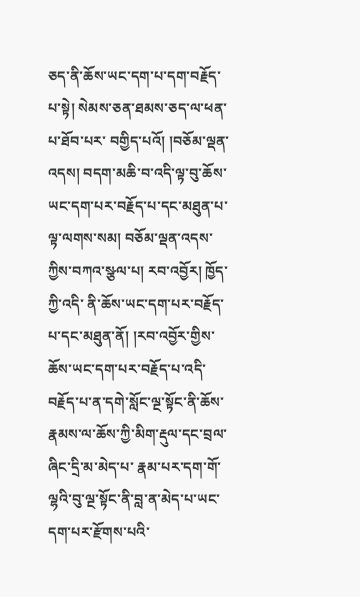ཅད་ནི་ཆོས་ཡང་དག་པ་དག་བརྗོད་པ་སྟེ། སེམས་ཅན་ཐམས་ཅད་ལ་ཕན་པ་ཐོབ་པར་ བགྱིད་པའོ། །བཅོམ་ལྡན་འདས། བདག་མཆི་བ་འདི་ལྟ་བུ་ཆོས་ཡང་དག་པར་བརྗོད་པ་དང་མཐུན་པ་ལྟ་ལགས་སམ། བཅོམ་ལྡན་འདས་ཀྱིས་བཀའ་སྩལ་པ། རབ་འབྱོར། ཁྱོད་ཀྱི་འདི་ ནི་ཆོས་ཡང་དག་པར་བརྗོད་པ་དང་མཐུན་ནོ། །རབ་འབྱོར་གྱིས་ཆོས་ཡང་དག་པར་བརྗོད་པ་འདི་བརྗོད་པ་ན་དགེ་སློང་ལྔ་སྟོང་ནི་ཆོས་རྣམས་ལ་ཆོས་ཀྱི་མིག་རྡུལ་དང་བྲལ་ཞིང་དྲི་མ་མེད་པ་ རྣམ་པར་དག་གོ་ལྷའི་བུ་ལྔ་སྟོང་ནི་བླ་ན་མེད་པ་ཡང་དག་པར་རྫོགས་པའི་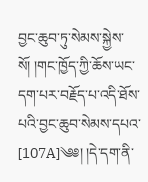བྱང་ཆུབ་ཏུ་སེམས་སྐྱེས་སོ། །གང་ཁྱོད་ཀྱི་ཆོས་ཡང་དག་པར་བརྗོད་པ་འདི་ཐོས་པའི་བྱང་ཆུབ་སེམས་དཔའ་ [107A]༄༅། །དེ་དག་ནི་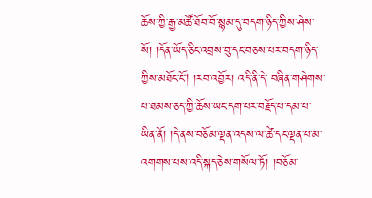ཆོས་ཀྱི་རྒྱ་མཚོ་ཐོབ་བོ་སྙམ་དུ་བདག་ཉིད་ཀྱིས་ཤེས་སོ། །དོན་ཡོད་ཅིང་འབྲས་བུ་དང་བཅས་པར་བདག་ཉིད་ཀྱིས་མཐོང་ངོ། །རབ་འབྱོར། འདི་ནི་དེ་ བཞིན་གཤེགས་པ་ཐམས་ཅད་ཀྱི་ཆོས་ཡང་དག་པར་བརྗོད་པ་དམ་པ་ཡིན་ནོ། །དེ་ནས་བཅོམ་ལྡན་འདས་ལ་ཚེ་དང་ལྡན་པ་མ་འགགས་པས་འདི་སྐད་ཅེས་གསོལ་ཏོ། །བཅོམ་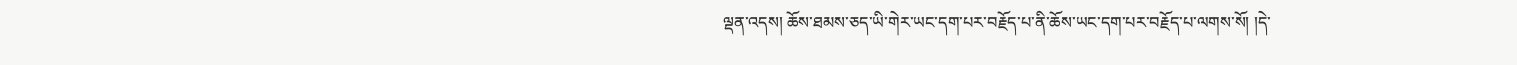ལྡན་འདས། ཆོས་ཐམས་ཅད་ཡི་གེར་ཡང་དག་པར་བརྗོད་པ་ནི་ཆོས་ཡང་དག་པར་བརྗོད་པ་ལགས་སོ། །དེ་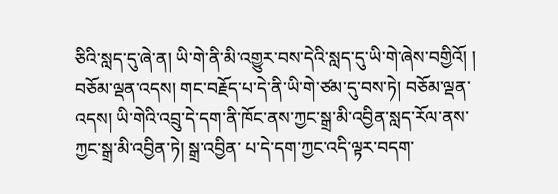ཅིའི་སླད་དུ་ཞེ་ན། ཡི་གེ་ནི་མི་འགྱུར་བས་དེའི་སླད་དུ་ཡི་གེ་ཞེས་བགྱིའོ། ། བཅོམ་ལྡན་འདས། གང་བརྗོད་པ་དེ་ནི་ཡི་གེ་ཙམ་དུ་བས་ཏེ། བཅོམ་ལྡན་འདས། ཡི་གེའི་འབྲུ་དེ་དག་ནི་ཁོང་ནས་ཀྱང་སྒྲ་མི་འབྱིན་སླད་རོལ་ནས་ཀྱང་སྒྲ་མི་འབྱིན་ཏེ། སྒྲ་འབྱིན་ པ་དེ་དག་ཀྱང་འདི་ལྟར་བདག་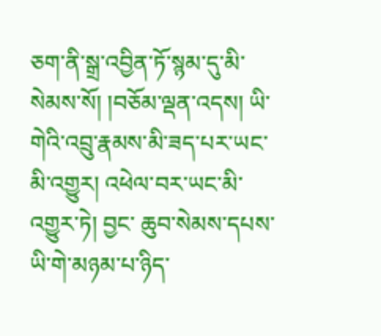ཅག་ནི་སྒྲ་འབྱིན་ཏོ་སྙམ་དུ་མི་སེམས་སོ། །བཅོམ་ལྡན་འདས། ཡི་གེའི་འབྲུ་རྣམས་མི་ཟད་པར་ཡང་མི་འགྱུར། འཕེལ་བར་ཡང་མི་འགྱུར་ཏེ། བྱང་ ཆུབ་སེམས་དཔས་ཡི་གེ་མཉམ་པ་ཉིད་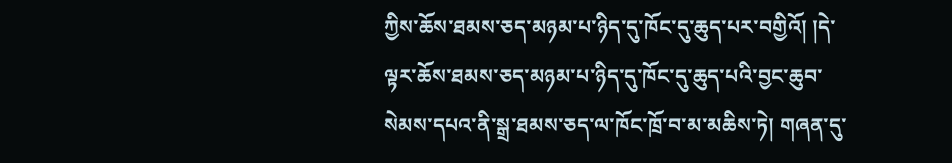ཀྱིས་ཆོས་ཐམས་ཅད་མཉམ་པ་ཉིད་དུ་ཁོང་དུ་ཆུད་པར་བགྱིའོ། །དེ་ལྟར་ཆོས་ཐམས་ཅད་མཉམ་པ་ཉིད་དུ་ཁོང་དུ་ཆུད་པའི་བྱང་ཆུབ་ སེམས་དཔའ་ནི་སྒྲ་ཐམས་ཅད་ལ་ཁོང་ཁྲོ་བ་མ་མཆིས་ཏེ། གཞན་དུ་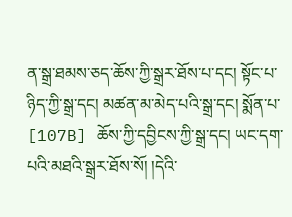ན་སྒྲ་ཐམས་ཅད་ཆོས་ཀྱི་སྒྲར་ཐོས་པ་དང། སྟོང་པ་ཉིད་ཀྱི་སྒྲ་དང། མཚན་མ་མེད་པའི་སྒྲ་དང། སྨོན་པ་ [107B] ཆོས་ཀྱི་དབྱིངས་ཀྱི་སྒྲ་དང། ཡང་དག་པའི་མཐའི་སྒྲར་ཐོས་སོ། །དེའི་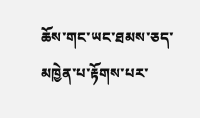ཆོས་གང་ཡང་ཐམས་ཅད་མཁྱེན་པ་རྟོགས་པར་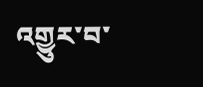འགྱུར་བ་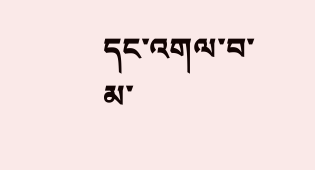དང་འགལ་བ་མ་